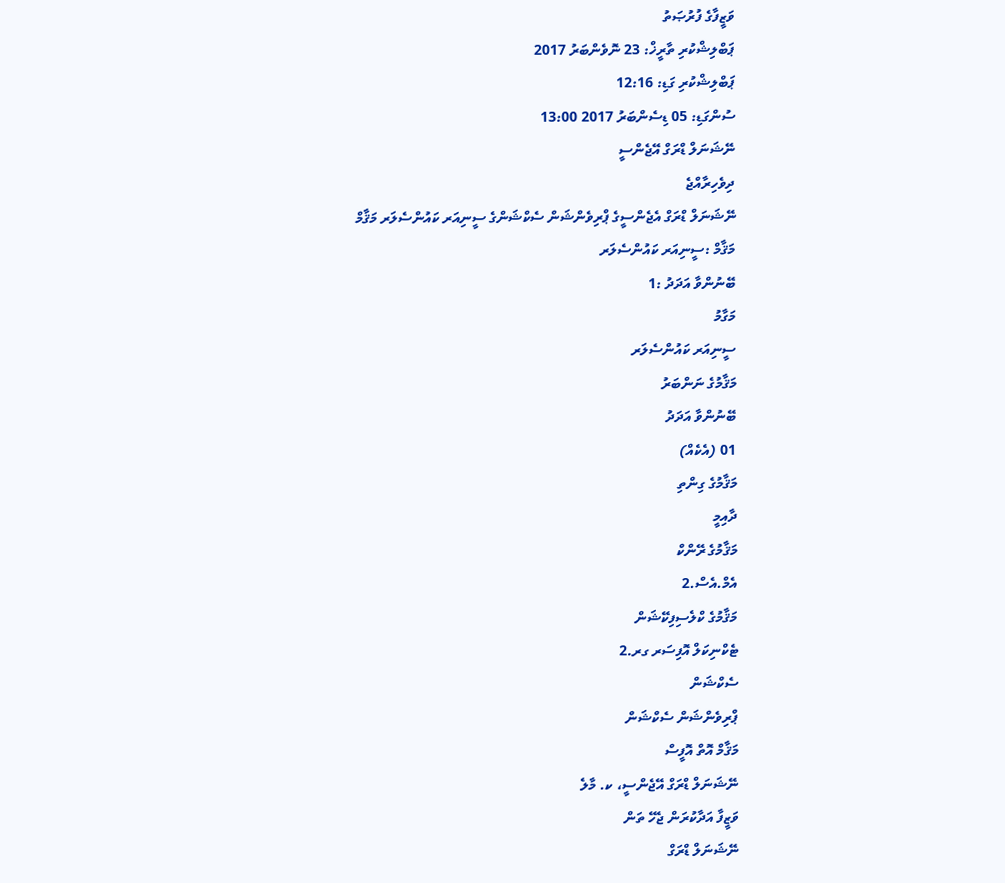ވަޒީފާގެ ފުރުޞަތު
ޕަބްލިޝްކުރި ތާރީޚް: 23 ނޮވެންބަރު 2017
ޕަބްލިޝްކުރި ގަޑި: 12:16
ސުންގަޑި: 05 ޑިސެންބަރު 2017 13:00
ނޭޝަނަލް ޑްރަގް އޭޖެންސީ
ދިވެހިރާއްޖެ
ނޭޝަނަލް ޑްރަގް އެޖެންސީގެ ޕްރިވެންޝަން ސެކްޝަންގެ ސީނިއަރ ކައުންސެލަރ މަޤާމް
މަޤާމް :ސީނިއަރ ކައުންސެލަރ
ބޭނުންވާ އަދަދު :1
މަގާމު
ސީނިއަރ ކައުންސެލަރ
މަޤާމުގެ ނަންބަރު
ބޭނުންވާ އަދަދު
01 (އެކެއް)
މަޤާމުގެ ގިންތި
ދާއިމީ
މަޤާމުގެ ރޭންކް
އެމް.އެސް.2
މަޤާމުގެ ކްލެސިފިކޭޝަން
ޓެކްނިކަލް އޮފިސަރ ގރ.2
ސެކްޝަން
ޕްރިވެންޝަން ސެކްޝަން
މަޤާމް އޮތް އޮފީސް
ނޭޝަނަލް ޑްރަގް އޭޖެންސީ، ކ. މާލެ
ވަޒީފާ އަދާކުރަން ޖެހޭ ތަން
ނޭޝަނަލް ޑްރަގް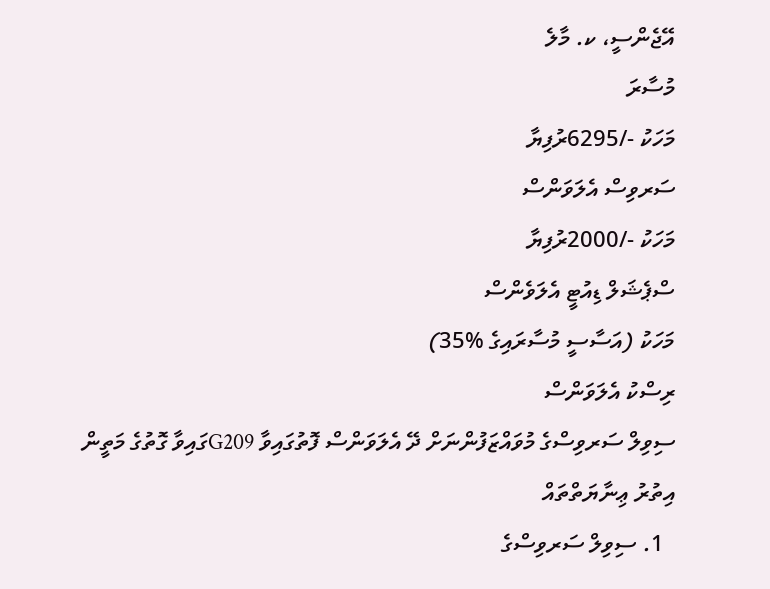އޭޖެންސީ، ކ. މާލެ
މުސާރަ
މަހަކު -/6295ރުފިޔާ
ސަރވިސް އެލަވަންސް
މަހަކު -/2000ރުފިޔާ
ސްޕެޝަލް ޑިއުޓީ އެލަވެންސް
މަހަކު (އަސާސީ މުސާރައިގެ %35)
ރިސްކު އެލަވަންސް
ސިވިލް ސަރވިސްގެ މުވައްޒަފުންނަށް ދޭ އެލަވަންސް ފޮތުގައިވާ G209ގައިވާ ގޮތުގެ މަތީން
އިތުރު ޢިނާޔަތްތައް
  1. ސިވިލް ސަރވިސްގެ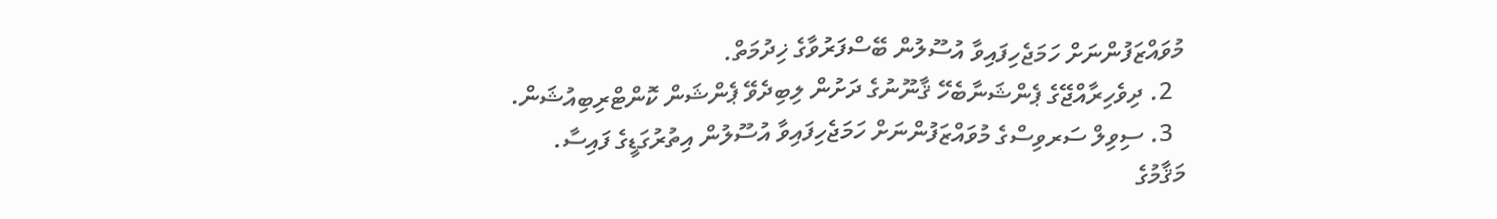މުވައްޒަފުންނަށް ހަމަޖެހިފައިވާ އުސޫލުން ބޭސްފަރުވާގެ ޚިދުމަތް.
  2. ދިވެހިރާއްޖޭގެ ޕެންޝަނާބެހޭ ޤާނޫނުގެ ދަށުން ލިބިދެވޭ ޕެންޝަން ކޮންޓްރިބިއުޝަން.
  3. ސިވިލް ސަރވިސްގެ މުވައްޒަފުންނަށް ހަމަޖެހިފައިވާ އުސޫލުން އިތުރުގަޑީގެ ފައިސާ.
މަޤާމުގެ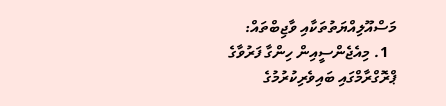މަސްއޫލިއްޔަތުތަކާއި ވާޖިބްތައް:
  1. މިއެޖެންސީއިން ހިންގާ ފަރުވާގެ ޕްރޮގްރާމްގައި ބައިވެރިކުރުމުގެ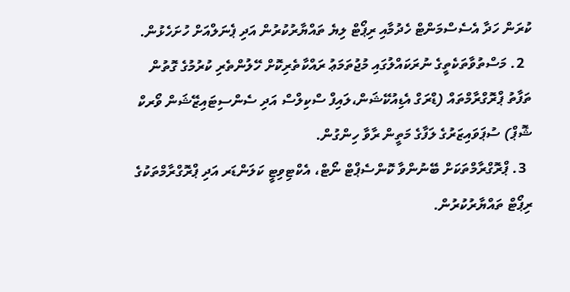ކުރަން ހަދާ އެސެސްމަންޓް ހެދުމާއި ރިޕޯޓް ލިޔެ ތައްޔާރުކުރުން އަދި ޕެނަލްއަށް ހުށަހެޅުން.
  2. މަސްތުވާތަކެތީގެ ނުރަކައްލުގައި މުޖުތަމަޢު ރައްކާތެރިކޮށް ހޭލުންތެރި ކުރުމުގެ ގޮތުން ތަފާތު ޕްރޮގްރާމްތައް (ޑްރަގް އެޑިއުކޭޝަން،ލައިފް ސްކިލްސް އަދި ސެންސިޓައިޒޭޝަން ވޯރކް ޝޮޕް) ސުޕަވައިޒަރުގެ ލަފާގެ މަތީން ރާވާ ހިންގުން.
  3. ޕްރޮގްރާމްތަކަށް ބޭނުންވާ ކޮންސެޕްޓް ނޯޓް، އެކްޓިވިޓީ ކަލަންޑަރ އަދި ޕްރޮގްރާމްތަކުގެ ރިޕޯޓް ތައްޔާރުކުރުން.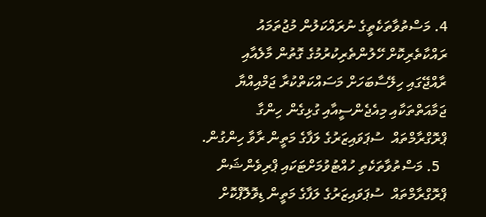4. މަސްތުވާތަކެތީގެ ނުރައްކަލުން މުޖުތަމައު ރައްކާތެރިކޮށް ހޭލުންތެރިކުރުމުގެ ގޮތުން މާލެއާއި ރާއްޖޭގައި ހިލޭސާބަހަށް މަސައްކަތްކުރާ ޖަމްއިއްޔާ ޖަމާއަތްތަކާއި މިއެޖެންސީއާއި ގުޅިގެން ހިންގާ ޕްރޮގްރާމްތައް  ސުޕަވައިޒަރުގެ ލަފާގެ މަތީން ރާވާ ހިންގުން.
  5. މަސްތުވާތަކެތި ހުއްޓުވުމަށްޓަކައި ޕްރިވެންޝަން ޕްރޮގްރާމްތައް  ސުޕަވައިޒަރުގެ ލަފާގެ މަތީން ޑިވޮލޮޕްކޮށް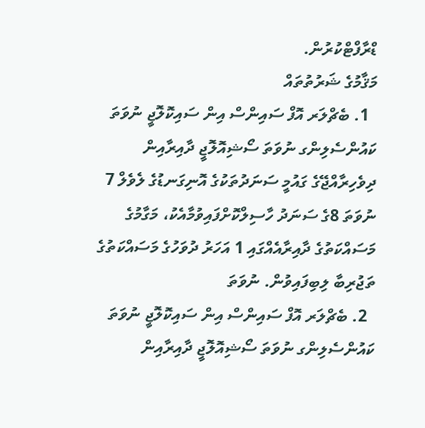ޑްރާފްޓްކުރުން.
މަޤާމުގެ ޝަރުތުތައް
  1. ބެޗްލަރ އޮފް ސައިންސް އިން ސައިކޮލޮޖީ ނުވަތަ ކައުންސެލިންގ ނުވަތަ ސޯޝިއޮލޮޖީ ދާއިރާއިން ދިވެހިރާއްޖޭގެ ގައުމީ ސަނަދުތަކުގެ އޮނިގަނޑުގެ ލެވެލް 7 ނުވަތަ 8ގެ ސަނަދު ހާސިލްކޮށްފައިވުމާއެކު، މަގާމުގެ މަސައްކަތުގެ ދާއިރާއެއްގައި 1 އަހަރު ދުވަހުގެ މަސައްކަތުގެ ތަޖުރިބާ ލިބިފައިވުން. ނުވަތަ
  2. ބެޗްލަރ އޮފް ސައިންސް އިން ސައިކޮލޮޖީ ނުވަތަ ކައުންސެލިންގ ނުވަތަ ސޯޝިއޮލޮޖީ ދާއިރާއިން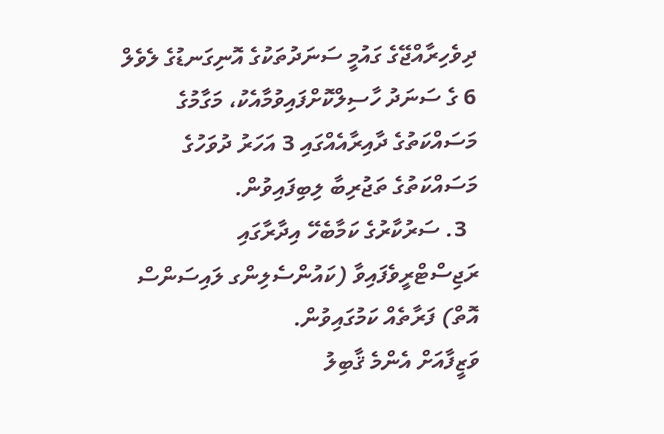ދިވެހިރާއްޖޭގެ ގައުމީ ސަނަދުތަކުގެ އޮނިގަނޑުގެ ލެވެލް 6 ގެ ސަނަދު ހާސިލްކޮށްފައިވުމާއެކު، މަގާމުގެ މަސައްކަތުގެ ދާއިރާއެއްގައި 3 އަހަރު ދުވަހުގެ މަސައްކަތުގެ ތަޖުރިބާ ލިބިފައިވުން.
  3. ސަރުކާރުގެ ކަމާބެހޭ އިދާރާގައި ރަޖިސްޓްރީވެފައިވާ (ކައުންސެލިންގ ލައިސަންސް އޮތް) ފަރާތެއް ކަމުގައިވުން.
ވަޒީފާއަށް އެންމެ ޤާބިލު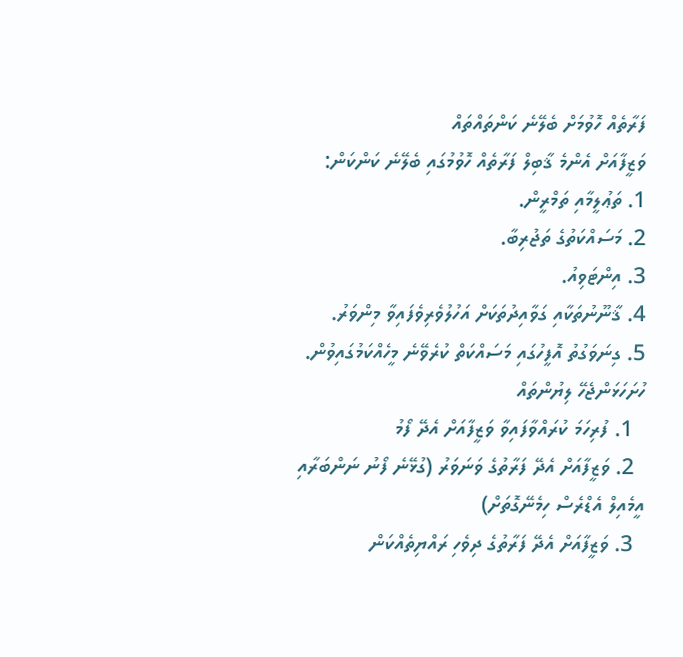ފަރާތެއް ހޮވުމަށް ބެލޭނެ ކަންތައްތައް
ވަޒީފާއަށް އެންމެ ޤާބިލް ފަރާތެއް ހޮވުމުގައި ބެލޭނެ ކަންކަން:
1. ތަޢުލީމާއި ތަމްރީން.
2. މަސައްކަތުގެ ތަޖުރިބާ.
3. އިންޓަވިއު.
4. ޤާނޫނުތަކާއި ގަވާއިދުތަކަށް އަހުލުވެރިވެފައިވާ މިންވަރު.
5. ގިނަވަގުތު އޮފީހުގައި މަސައްކަތް ކުރެވޭނެ މީހެއްކަމުގައިވުން.
ހުށަހަޅަންޖެހޭ ލިޔުންތައް
  1. ފުރިހަމަ ކުރައްވާފައިވާ ވަޒީފާއަށް އެދޭ ފޯމު
  2. ވަޒީފާއަށް އެދޭ ފަރާތުގެ ވަނަވަރު (ގުޅޭނެ ފޯނު ނަންބަރާއި އީމެއިލް އެޑްރެސް ހިމެނޭގޮތަށް)
  3. ވަޒީފާއަށް އެދޭ ފަރާތުގެ ދިވެހި ރައްޔިތެއްކަން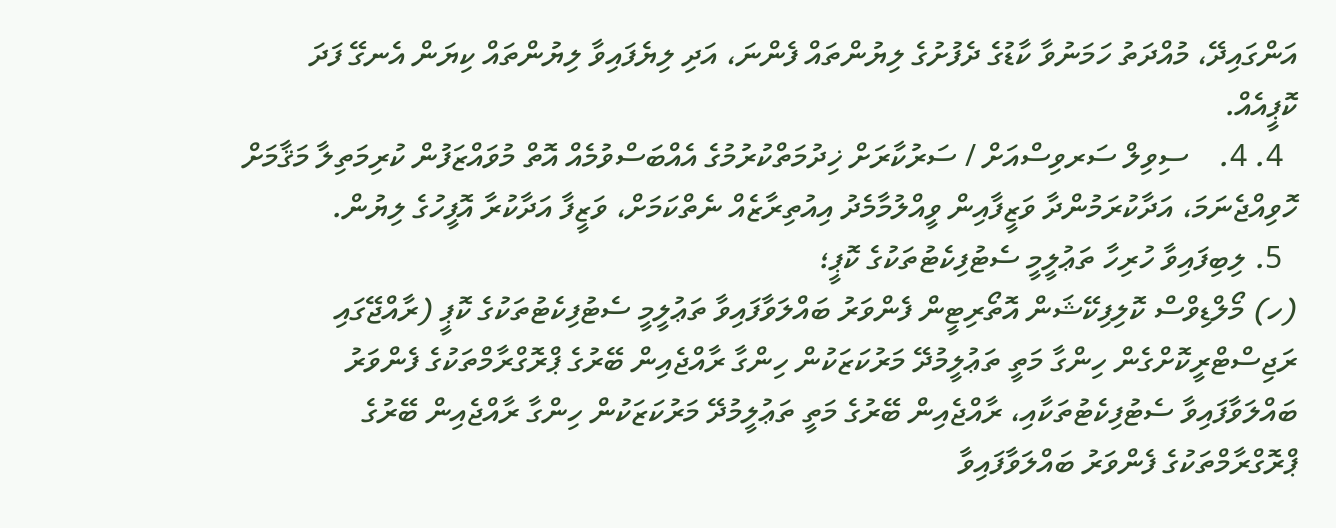އަންގައިދޭ، މުއްދަތު ހަމަނުވާ ކާޑުގެ ދެފުށުގެ ލިޔުންތައް ފެންނަ، އަދި ލިޔެފައިވާ ލިޔުންތައް ކިޔަން އެނގޭ ފަދަ ކޮޕީއެއް.
  4. 4.    ސިވިލް ސަރވިސްއަށް / ސަރުކާރަށް ޚިދުމަތްކުރުމުގެ އެއްބަސްވުމެއް އޮތް މުވައްޒަފުން ކުރިމަތިލާ މަޤާމަށް ހޮވިއްޖެނަމަ، އަދާކުރަމުންދާ ވަޒީފާއިން ވީއްލުމާމެދު އިއުތިރާޒެއް ނެތްކަމަށް، ވަޒީފާ އަދާކުރާ އޮފީހުގެ ލިޔުން.
  5. ލިބިފައިވާ ހުރިހާ ތަޢުލީމީ ސެޓުފިކެޓުތަކުގެ ކޮޕީ؛
(ހ) މޯލްޑިވްސް ކޮލިފިކޭޝަން އޮތޯރިޓީން ފެންވަރު ބައްލަވާފައިވާ ތަޢުލީމީ ސެޓުފިކެޓުތަކުގެ ކޮޕީ (ރާއްޖޭގައި ރަޖިސްޓްރީކޮށްގެން ހިންގާ މަތީ ތަޢުލީމުދޭ މަރުކަޒަކުން ހިންގާ ރާއްޖެއިން ބޭރުގެ ޕްރޮގްރާމްތަކުގެ ފެންވަރު ބައްލަވާފައިވާ ސެޓުފިކެޓުތަކާއި، ރާއްޖެއިން ބޭރުގެ މަތީ ތަޢުލީމުދޭ މަރުކަޒަކުން ހިންގާ ރާއްޖެއިން ބޭރުގެ ޕްރޮގްރާމްތަކުގެ ފެންވަރު ބައްލަވާފައިވާ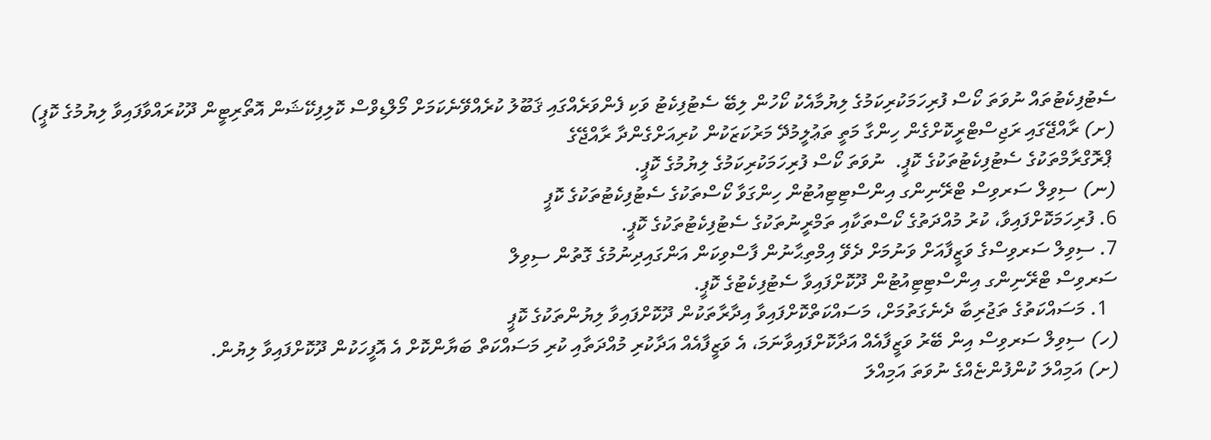ސެޓުފިކެޓުތައް ނުވަތަ ކޯސް ފުރިހަމަކުރިކަމުގެ ލިޔުމާއެކު ކޯހުން ލިބޭ ސެޓުފިކެޓު ވަކި ފެންވަރެއްގައި ޤަބޫލު ކުރެއްވޭނެކަމަށް މޯލްޑިވްސް ކޮލިފިކޭޝަން އޮތޯރިޓީން ދޫކުރައްވާފައިވާ ލިޔުމުގެ ކޮޕީ)
(ށ) ރާއްޖޭގައި ރަޖިސްޓްރީކޮށްގެން ހިންގާ މަތީ ތަޢުލީމުދޭ މަރުކަޒަކުން ކުރިއަށްގެންދާ ރާއްޖޭގެ
 ޕްރޮގްރާމްތަކުގެ ސެޓުފިކެޓުތަކުގެ ކޮޕީ.  ނުވަތަ ކޯސް ފުރިހަމަކުރިކަމުގެ ލިޔުމުގެ ކޮޕީ.
(ނ) ސިވިލް ސަރވިސް ޓްރޭނިންގ އިންސްޓިޓިއުޓުން ހިންގަވާ ކޯސްތަކުގެ ސެޓުފިކެޓުތަކުގެ ކޮޕީ
6. ފުރިހަމަކޮށްފައިވާ، ކުރު މުއްދަތުގެ ކޯސްތަކާއި ތަމްރީނުތަކުގެ ސެޓުފިކެޓުތަކުގެ ކޮޕީ.
7. ސިވިލް ސަރވިސްގެ ވަޒީފާއަށް ވަނުމަށް ދެވޭ އިމްތިޙާނުން ފާސްވިކަން އަންގައިދިނުމުގެ ގޮތުން ސިވިލް
ސަރވިސް ޓްރޭނިންގ އިންސްޓިޓިއުޓުން ދޫކޮށްފައިވާ ސެޓުފިކެޓުގެ ކޮޕީ.
  1. މަސައްކަތުގެ ތަޖުރިބާ ދެނެގަތުމަށް، މަސައްކަތްކޮށްފައިވާ އިދާރާތަކުން ދޫކޮށްފައިވާ ލިޔުންތަކުގެ ކޮޕީ
(ހ) ސިވިލް ސަރވިސް އިން ބޭރު ވަޒީފާއެއް އަދާކޮށްފައިވާނަމަ، އެ ވަޒީފާއެއް އަދާކުރި މުއްދަތާއި ކުރި މަސައްކަތް ބަޔާންކޮށް އެ އޮފީހަކުން ދޫކޮށްފައިވާ ލިޔުން.
(ށ) އަމިއްލަ ކުންފުންޏެއްގެ ނުވަތަ އަމިއްލަ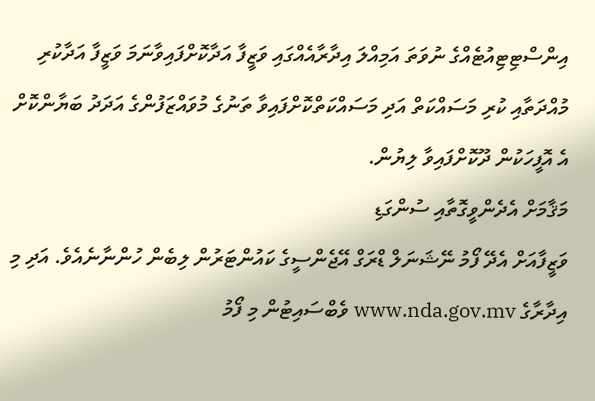އިންސްޓިޓިއުޓެއްގެ ނުވަތަ އަމިއްލަ އިދާރާއެއްގައި ވަޒީފާ އަދާކޮށްފައިވާނަމަ ވަޒީފާ އަދާކުރި މުއްދަތާއި ކުރި މަސައްކަތް އަދި މަސައްކަތްކޮށްފައިވާ ތަނުގެ މުވައްޒަފުންގެ އަދަދު ބަޔާންކޮށް އެ އޮފީހަކުން ދޫކޮށްފައިވާ ލިޔުން.
މަޤާމަށް އެދެންވީގޮތާއި ސުންގަޑި
ވަޒީފާއަށް އެދޭ ފޯމު ނޭޝަނަލް ޑްރަގް އޭޖެންސީގެ ކައުންޓަރުން ލިބެން ހުންނާނެއެވެ. އަދި މި އިދާރާގެ www.nda.gov.mv ވެބްސައިޓުން މި ފޯމު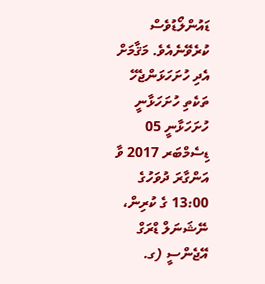ޑައުންލޯޑުވެސް ކުރެވޭނެއެވެ. މަޤާމަށް އެދި ހުށަހަޅަންޖެހޭ ތަކެތި ހުށަހަޅާނީ ހުށަހަޅާނީ 05 ޑިސެމްބަރ 2017 ވާ އަންގާރަ ދުވަހުގެ 13:00 ގެ ކުރިން، ނޭޝަނަލް ޑްރަގް އޭޖެންސީ (ގ.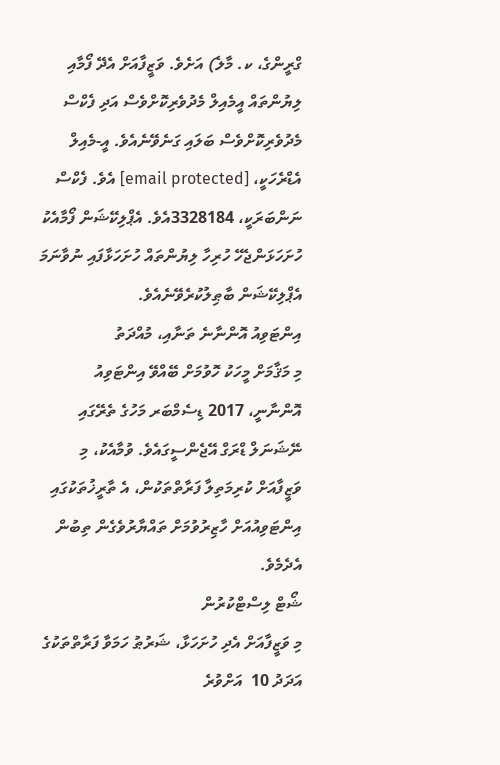ގްރީންގެ، ކ. މާލެ) އަށެވެ. ވަޒީފާއަށް އެދޭ ފޯމާއި ލިޔުންތައް އީމެއިލް މެދުވެރިކޮށްވެސް އަދި ފެކްސް މެދުވެރިކޮށްވެސް ބަލައި ގަނެވޭނެއެވެ. އީ-މެއިލް އެޑްރެހަކީ، [email protected] އެވެ. ފެކްސް ނަންބަރަކީ، 3328184އެވެ. އެޕްލިކޭޝަން ފޯމާއެކު ހުށަހަޅަންޖެހޭ ހުރިހާ ލިޔުންތައް ހުށަހަޅާފައި ނުވާނަމަ އެޕްލިކޭޝަން ބާޠިލުކުރެވޭނެއެވެ.
އިންޓަވިއު އޮންނާނެ ތަނާއި، މުއްދަތު
މި މަޤާމަށް މީހަކު ހޮވުމަށް ބޭއްވޭ އިންޓަވިއު  އޮންނާނީ، 2017 ޑިސެމްބަރ މަހުގެ ތެރޭގައި ނޭޝަނަލް ޑްރަގް އޭޖެންސީގައެވެ. ވުމާއެކު، މި ވަޒީފާއަށް ކުރިމަތިލާ ފަރާތްތަކުން، އެ ތާރީޚުތަކުގައި އިންޓަވިއުއަށް ހާޒިރުވުމަށް ތައްޔާރުވެގެން ތިބުން އެދެމެވެ.
ޝޯޓް ލިސްޓްކުރުން
މި ވަޒީފާއަށް އެދި ހުށަހަޅާ، ޝަރުޠު ހަމަވާ ފަރާތްތަކުގެ އަދަދު 10  އަށްވުރެ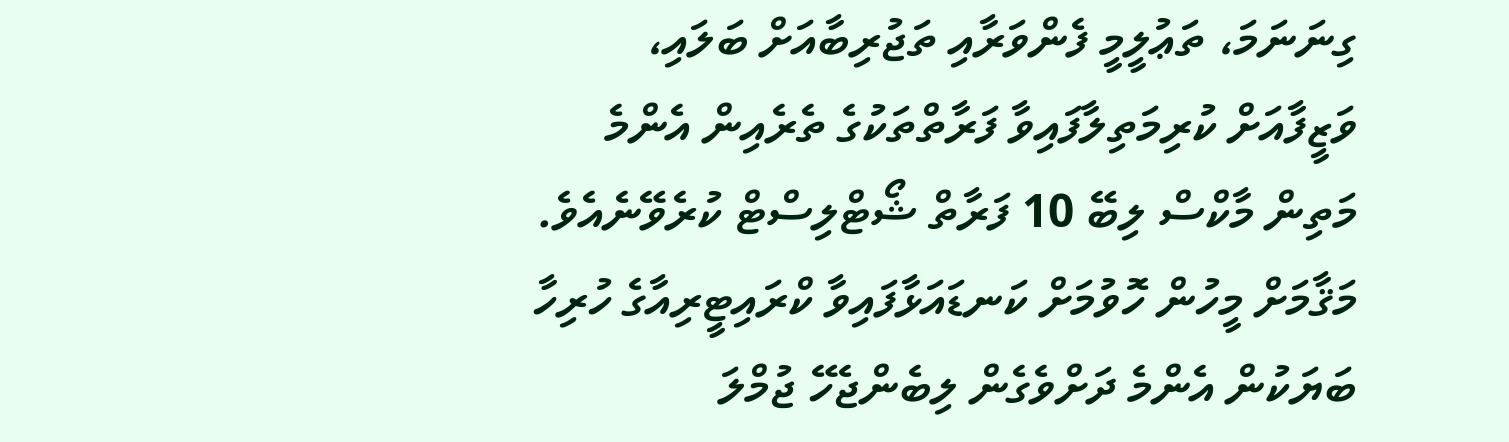ގިނަނަމަ، ތަޢުލީމީ ފެންވަރާއި ތަޖުރިބާއަށް ބަލައި، ވަޒީފާއަށް ކުރިމަތިލާފައިވާ ފަރާތްތަކުގެ ތެރެއިން އެންމެ މަތިން މާކްސް ލިބޭ 10 ފަރާތް ޝޯޓްލިސްޓް ކުރެވޭނެއެވެ.
މަޤާމަށް މީހުން ހޮވުމަށް ކަނޑައަޅާފައިވާ ކްރައިޓީރިއާގެ ހުރިހާ ބަޔަކުން އެންމެ ދަށްވެގެން ލިބެންޖެހޭ ޖުމްލަ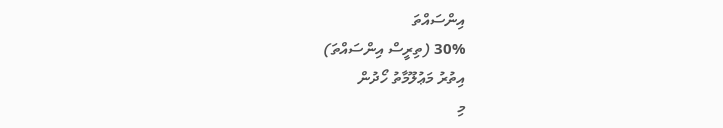އިންސައްތަ
30% (ތިރީސް އިންސައްތަ)
އިތުރު މަޢުލޫމާތު ހޯދުން
މި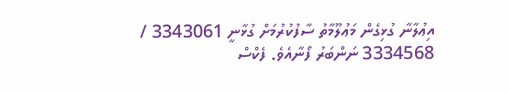އިޢުލާނާ ގުޅިގެން މަޢުލޫމާތު ސާފުކުރުމަށް ގުޅާނީ 3343061 / 3334568 ނަންބަރު ފޯނާއެވެ. ފެކްސް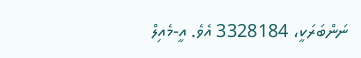ނަންބަރަކީ، 3328184 އެވެ. އީ-މެއިލް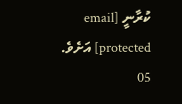ކުރާނީ [email protected] އަށެވެ.
05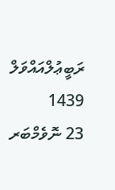ރަބީޢުލްއައްވަލް 1439
23 ނޮވެމްބަރ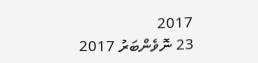2017
23 ނޮވެންބަރު 2017